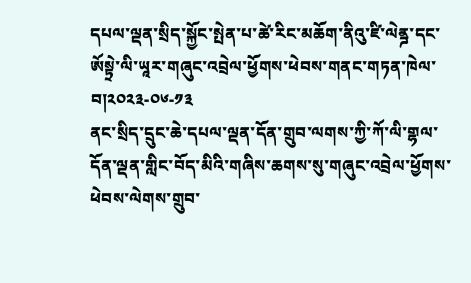དཔལ་ལྡན་སྲིད་སྐྱོང་སྤེན་པ་ཚེ་རིང་མཆོག་ནིའུ་ཛི་ལེནྜ་དང་ཨོསྟྲེ་ལི་ཡཱར་གཞུང་འབྲེལ་ཕྱོགས་ཕེབས་གནང་གཏན་ཁེལ་བ།༢༠༢༣-༠༦-༡༣
ནང་སྲིད་དྲུང་ཆེ་དཔལ་ལྡན་དོན་གྲུབ་ལགས་ཀྱི་ཀོ་ལི་གྷལ་དོན་ལྡན་གླིང་བོད་མིའི་གཞིས་ཆགས་སུ་གཞུང་འབྲེལ་ཕྱོགས་ཕེབས་ལེགས་གྲུབ་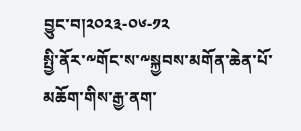བྱུང་བ།༢༠༢༣-༠༦-༡༢
སྤྱི་ནོར་༸གོང་ས་༸སྐྱབས་མགོན་ཆེན་པོ་མཆོག་གིས་རྒྱ་ནག་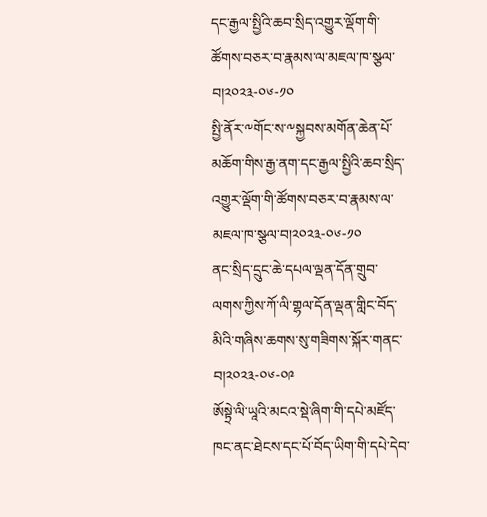དང་རྒྱལ་སྤྱིའི་ཆབ་སྲིད་འགྱུར་ལྡོག་གི་ཚོགས་བཅར་བ་རྣམས་ལ་མཇལ་ཁ་སྩལ་བ།༢༠༢༣-༠༦-༡༠
སྤྱི་ནོར་༸གོང་ས་༸སྐྱབས་མགོན་ཆེན་པོ་མཆོག་གིས་རྒྱ་ནག་དང་རྒྱལ་སྤྱིའི་ཆབ་སྲིད་འགྱུར་ལྡོག་གི་ཚོགས་བཅར་བ་རྣམས་ལ་མཇལ་ཁ་སྩལ་བ།༢༠༢༣-༠༦-༡༠
ནང་སྲིད་དྲུང་ཆེ་དཔལ་ལྡན་དོན་གྲུབ་ལགས་ཀྱིས་ཀོ་ལི་གྷལ་དོན་ལྡན་གླིང་བོད་མིའི་གཞིས་ཆགས་སུ་གཟིགས་སྐོར་གནང་བ།༢༠༢༣-༠༦-༠༩
ཨོསྟྲེ་ལི་ཡཱའི་མངའ་སྡེ་ཞིག་གི་དཔེ་མཛོད་ཁང་ནང་ཐེངས་དང་པོ་བོད་ཡིག་གི་དཔེ་དེབ་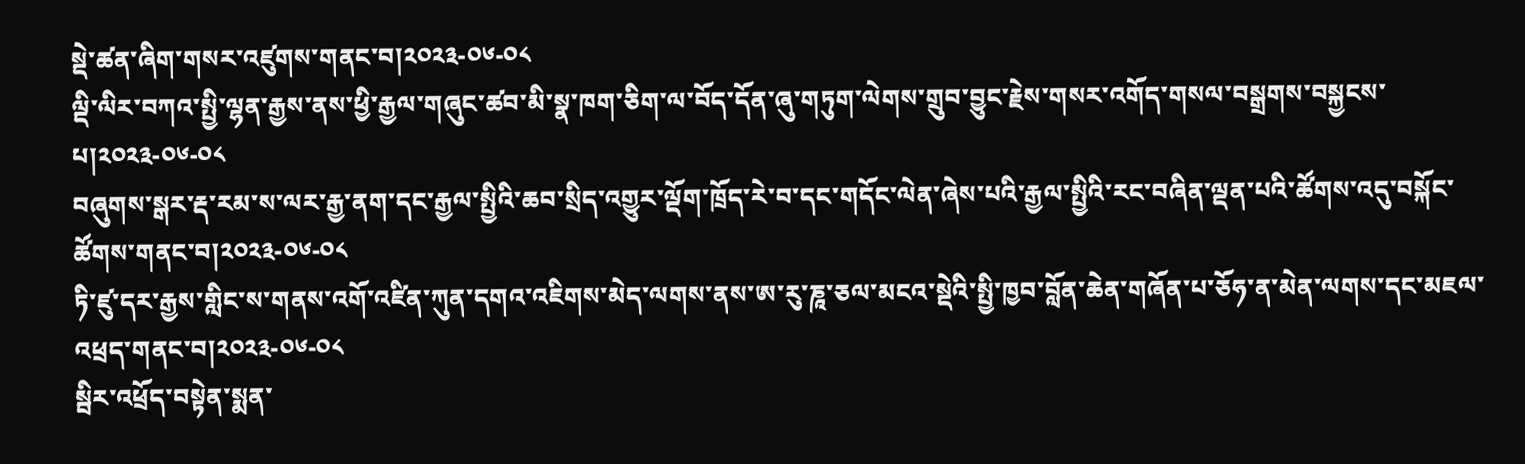སྡེ་ཚན་ཞིག་གསར་འཛུགས་གནང་བ།༢༠༢༣-༠༦-༠༨
ལྡི་ལིར་བཀའ་སྤྱི་ལྷན་རྒྱས་ནས་ཕྱི་རྒྱལ་གཞུང་ཚབ་མི་སྣ་ཁག་ཅིག་ལ་བོད་དོན་ཞུ་གཏུག་ལེགས་གྲུབ་བྱུང་རྗེས་གསར་འགོད་གསལ་བསྒྲགས་བསྐྱངས་པ།༢༠༢༣-༠༦-༠༨
བཞུགས་སྒར་རྡ་རམ་ས་ལར་རྒྱ་ནག་དང་རྒྱལ་སྤྱིའི་ཆབ་སྲིད་འགྱུར་ལྡོག་ཁྲོད་རེ་བ་དང་གདོང་ལེན་ཞེས་པའི་རྒྱལ་སྤྱིའི་རང་བཞིན་ལྡན་པའི་ཚོགས་འདུ་བསྐོང་ཚོགས་གནང་བ།༢༠༢༣-༠༦-༠༨
ཏི་ཛུ་དར་རྒྱས་གླིང་ས་གནས་འགོ་འཛིན་ཀུན་དགའ་འཇིགས་མེད་ལགས་ནས་ཨ་རུ་ཎཱ་ཅལ་མངའ་སྡེའི་སྤྱི་ཁྱབ་བློན་ཆེན་གཞོན་པ་ཅོཧ་ན་མེན་ལགས་དང་མཇལ་འཕྲད་གནང་བ།༢༠༢༣-༠༦-༠༨
སྦིར་འཕྲོད་བསྟེན་སྨན་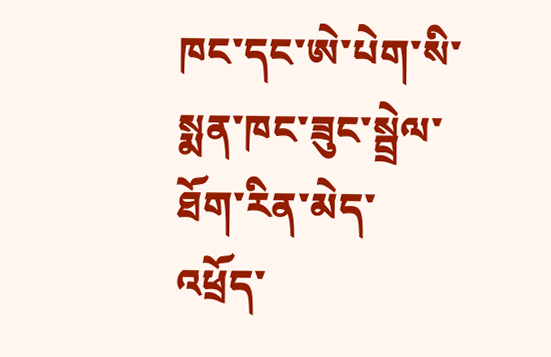ཁང་དང་ཨེ་པེག་སི་སྨན་ཁང་ཟུང་སྦྲེལ་ཐོག་རིན་མེད་འཕྲོད་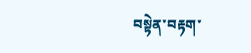བསྟེན་བརྟག་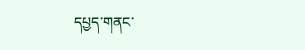དཔྱད་གནང་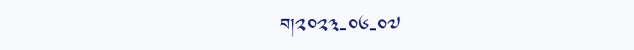བ།༢༠༢༣-༠༦-༠༧